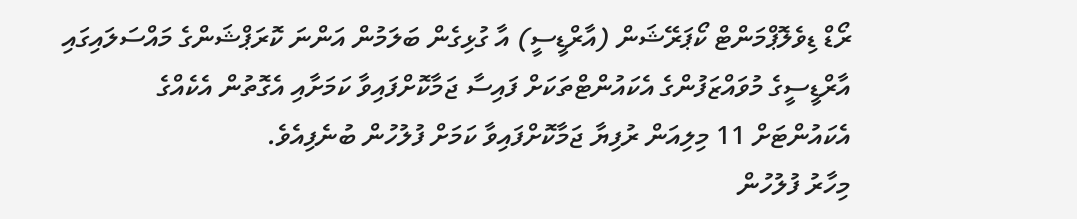ރޯޑް ޑިވެލޮޕްމަންޓް ކޯޕަރޭޝަން (އާރްޑީސީ) އާ ގުޅިގެން ބަލަމުން އަންނަ ކޮރަޕްޝަންގެ މައްސަލައިގައި އާރްޑީސީގެ މުވައްޒަފުންގެ އެކައުންޓްތަކަށް ފައިސާ ޖަމާކޮށްފައިވާ ކަމަށާއި އެގޮތުން އެކެއްގެ އެކައުންޓަށް 11 މިލިއަން ރުފިޔާ ޖަމާކޮށްފައިވާ ކަމަށް ފުލުހުން ބުނެފިއެވެ.
މިހާރު ފުލުހުން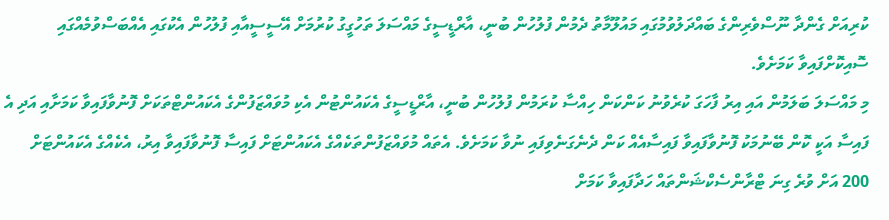ކުރިއަށް ގެންދާ ނޫސްވެރިންގެ ބައްދަލުވުމުގައި މައުލޫމާތު ދެމުން ފުލުހުން ބުނީ، އާރްޑީސީގެ މައްސަލަ ތަހުގީގު ކުރުމަށް އޭސީސީއާއި ފުލުހުން އެކުގައި އެއްބަސްވުމެއްގައި ސޮއިކޮށްފައިވާ ކަމަށެވެ.
މި މައްސަލަ ބަލަމުން އައި އިރު ފާހަގަ ކުރެވުނު ކަންކަން ހިއްސާ ކުރަމުން ފުލުހުން ބުނީ، އާރްޑީސީގެ އެކައުންޓުން އެކި މުވައްޒަފުންގެ އެކައުންޓްތަކަށް ފޮނުވާފައިވާ ކަމަށާއި އަދި އެ ފައިސާ އަކީ ކޮން ބޭނުމަކު ފޮނުވާފައިވާ ފައިސާއެއް ކަން ދެނެގަނެވިފައި ނުވާ ކަމަށެވެ. އެތައް މުވައްޒަފުންތަކެއްގެ އެކައުންޓަށް ފައިސާ ފޮނުވާފައިވާ އިރު، އެކެއްގެ އެކައުންޓަށް 200 އަށް ވުރެ ގިނަ ޓްރާންސެކްޝަންތައް ހަދާފައިވާ ކަމަށް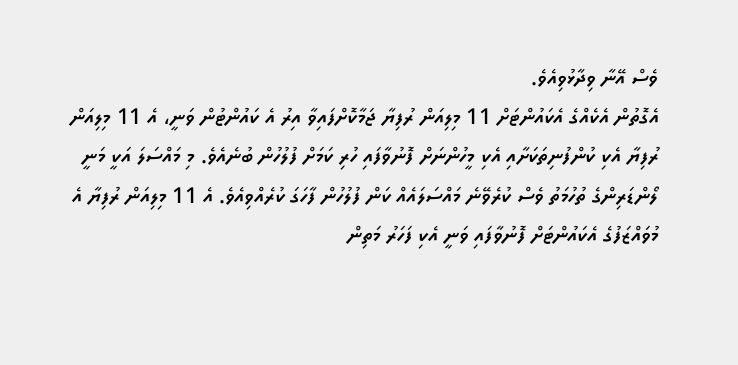ވެސް އޭނާ ވިދާޅުވިއެވެ.
އެގޮތުން އެކެއްގެ އެކައުންޓަށް 11 މިލިއަން ރުފިޔާ ޖަމާކޮށްފައިވާ އިރު އެ ކައުންޓުން ވަނީ، އެ 11 މިލިއަން ރުފިޔާ އެކި ކުންފުނިތަކަށާއި އެކި މީހުންނަށް ފޮނުވާފައި ހުރި ކަމަށް ފުލުހުން ބުނެއެވެ. މި މައްސަލަ އަކީ މަނީ ލޯންޑަރިންގެ ތުހުމަތު ވެސް ކުރެވޭނެ މައްސަލައެއް ކަން ފުލުހުން ފާހަގަ ކުރެއްވިއެވެ. އެ 11 މިލިއަން ރުފިޔާ އެ މުވައްޒަފުގެ އެކައުންޓަށް ފޮނުވާފައި ވަނީ އެކި ފަހަރު މަތިން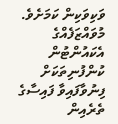ވަކިވަކިން ކަމަށެވެ.
މުވައްޒަފެއްގެ އެކައުންޓުން ކުންފުނިތަކަށް ފިނުވާފައިވާ ފައިސާގެ ތެރެއިން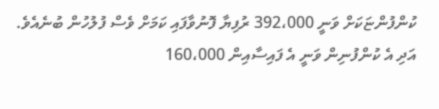ކުންފުންޏަކަށް ވަނީ 392،000 ރުފިޔާ ފޮނުވާފައި ކަމަށް ވެސް ފުލުހުން ބުނެއެވެ. އަދި އެ ކުންފުނިން ވަނީ އެ ފައިސާއިން 160،000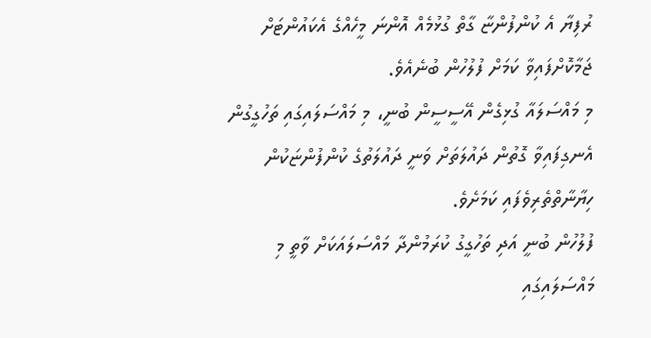ރުފިޔާ އެ ކުންފުންޏާ ގާތް ގުޅުމެއް އޮންނަ މީހެއްގެ އެކައުންޓަށް ޖަމާކޮށްފައިވާ ކަމަށް ފުލުހުން ބުނެއެވެ.
މި މައްސަލައާ ގުޅިގެން އޭސީސީން ބުނީ، މި މައްސަލައިގައި ތަހުގީގުން އެނގިފައިވާ ގޮތުން ދައުލަތަށް ވަނީ ދައުލަތުގެ ކުންފުންޏަކުން ހިޔާނާތްތެރިވެފައި ކަމަށެވެ.
ފުލުހުން ބުނީ އަދި ތަހުގީގު ކުރަމުންދާ މައްސަލައަކަށް ވާތީ މި މައްސަލައިގައި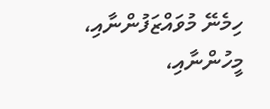ހިމެނޭ މުވައްޒަފުންނާއި، މީހުންނާއި،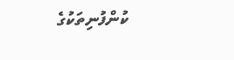ކުންފުނިތަކުގެ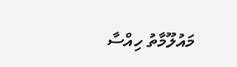މައުލޫމާތު ހިއްސާ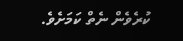ކުރެވެން ނެތް ކަމަށެވެ.